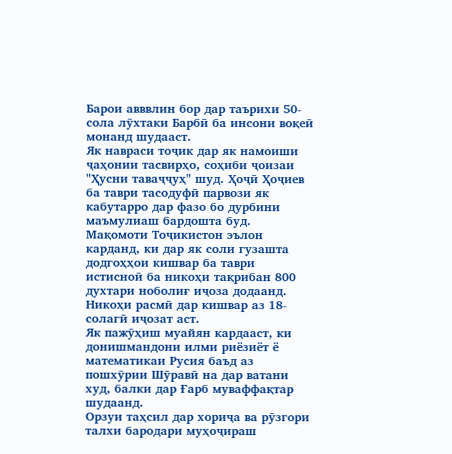Барои авввлин бор дар таърихи 50-сола лӯхтаки Барбӣ ба инсони воқеӣ монанд шудааст.
Як навраси тоҷик дар як намоиши ҷаҳонии тасвирҳо, соҳиби ҷоизаи "Ҳусни таваҷҷуҳ" шуд. Ҳоҷӣ Ҳоҷиев ба таври тасодуфӣ парвози як кабутарро дар фазо бо дурбини маъмулиаш бардошта буд.
Мақомоти Тоҷикистон эълон карданд, ки дар як соли гузашта додгоҳҳои кишвар ба таври истисноӣ ба никоҳи тақрибан 800 духтари ноболиғ иҷоза додаанд. Никоҳи расмӣ дар кишвар аз 18-солагӣ иҷозат аст.
Як пажӯҳиш муайян кардааст, ки донишмандони илми риёзиёт ё математикаи Русия баъд аз пошхӯрии Шӯравӣ на дар ватани худ, балки дар Ғарб муваффақтар шудаанд.
Орзуи таҳсил дар хориҷа ва рӯзгори талхи бародари муҳоҷираш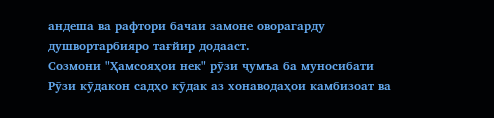андеша ва рафтори бачаи замоне оворагарду душвортарбияро тағйир додааст.
Созмони "Ҳамсояҳои нек" рӯзи ҷумъа ба муносибати Рӯзи кӯдакон садҳо кӯдак аз хонаводаҳои камбизоат ва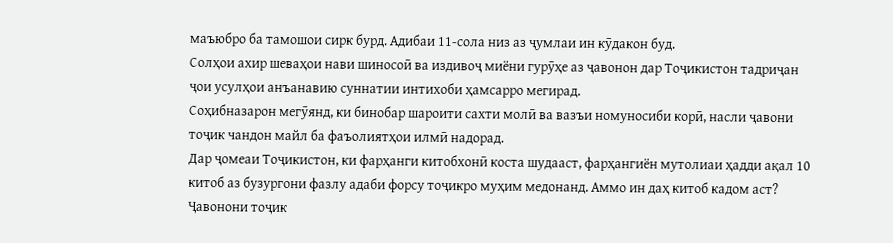маъюбро ба тамошои сирк бурд. Адибаи 11-сола низ аз ҷумлаи ин кӯдакон буд.
Cолҳои ахир шеваҳои нави шиносоӣ ва издивоҷ миёни гурӯҳе аз ҷавонон дар Тоҷикистон тадриҷан ҷои усулҳои анъанавию суннатии интихоби ҳамсарро мегирад.
Cоҳибназарон мегӯянд, ки бинобар шароити сахти молӣ ва вазъи номуносиби корӣ, насли ҷавони тоҷик чандон майл ба фаъолиятҳои илмӣ надорад.
Дар ҷомеаи Тоҷикистон, ки фарҳанги китобхонӣ коста шудааст, фарҳангиён мутолиаи ҳадди ақал 10 китоб аз бузургони фазлу адаби форсу тоҷикро муҳим медонанд. Аммо ин даҳ китоб кадом аст?
Ҷавонони тоҷик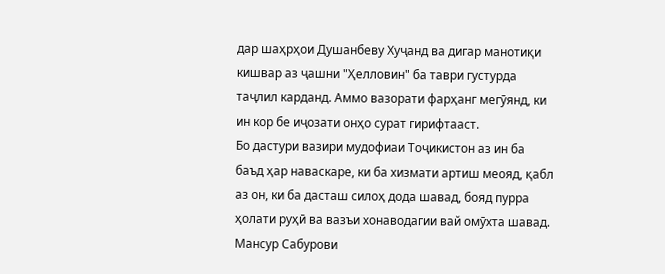дар шаҳрҳои Душанбеву Хуҷанд ва дигар манотиқи кишвар аз ҷашни "Ҳелловин" ба таври густурда таҷлил карданд. Аммо вазорати фарҳанг мегӯянд, ки ин кор бе иҷозати онҳо сурат гирифтааст.
Бо дастури вазири мудофиаи Тоҷикистон аз ин ба баъд ҳар наваскаре, ки ба хизмати артиш меояд, қабл аз он, ки ба дасташ силоҳ дода шавад, бояд пурра ҳолати руҳӣ ва вазъи хонаводагии вай омӯхта шавад.
Мансур Сабурови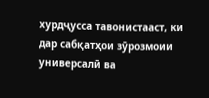хурдҷусса тавонистааст, ки дар сабқатҳои зӯрозмоии универсалӣ ва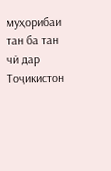муҳорибаи тан ба тан чӣ дар Тоҷикистон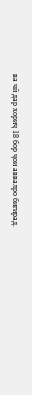ва чӣ дар хориҷ 18 бор ҷои аввалро бигирад.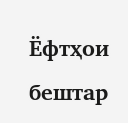Ёфтҳои бештар